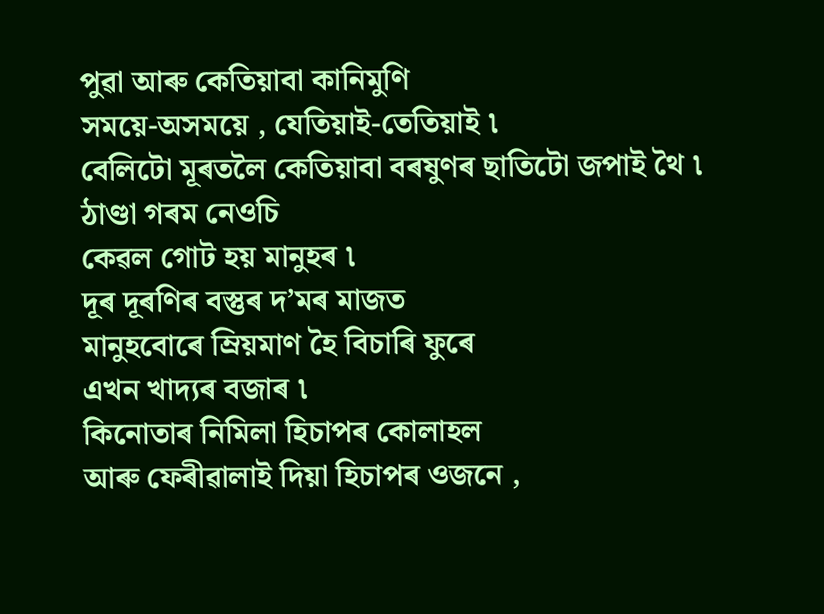পুৱা আৰু কেতিয়াবা কানিমুণি
সময়ে-অসময়ে , যেতিয়াই-তেতিয়াই ৷
বেলিটো মূৰতলৈ কেতিয়াবা বৰষুণৰ ছাতিটো জপাই থৈ ৷
ঠাণ্ডা গৰম নেওচি
কেৱল গোট হয় মানুহৰ ৷
দূৰ দূৰণিৰ বস্তুৰ দ’মৰ মাজত
মানুহবোৰে ম্ৰিয়মাণ হৈ বিচাৰি ফুৰে
এখন খাদ্যৰ বজাৰ ৷
কিনোতাৰ নিমিলা হিচাপৰ কোলাহল
আৰু ফেৰীৱালাই দিয়া হিচাপৰ ওজনে ,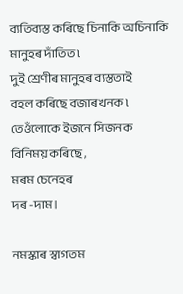ব্যতিব্যস্ত কৰিছে চিনাকি অচিনাকি মানুহৰ দাঁতিত ৷
দুই শ্ৰেণীৰ মানুহৰ ব্যস্ততাই
বহল কৰিছে বজাৰখনক ৷
তেওঁলোকে ইজনে সিজনক
বিনিময় কৰিছে ,
মৰম চেনেহৰ
দৰ -দাম।

নমস্কাৰ স্বাগতম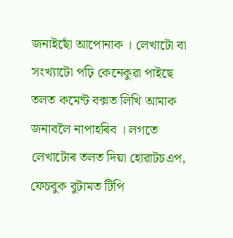জনাইছোঁ আপোনাক । লেখাটো বা সংখ্যাটো পঢ়ি কেনেকুৱা পাইছে তলত কমেন্ট বক্সত লিখি আমাক জনাবলৈ নাপাহৰিব । লগতে লেখাটোৰ তলত দিয়া হোৱাটচএপ, ফেচবুক বুটামত টিপি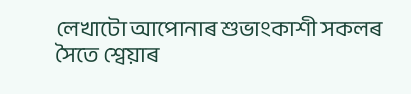লেখাটো আপোনাৰ শুভাংকাশী সকলৰ সৈতে শ্বেয়াৰ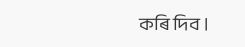কৰি দিব ।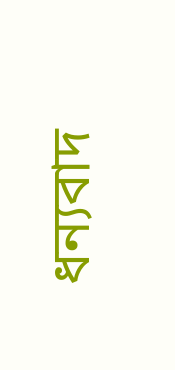ধন্যবাদ